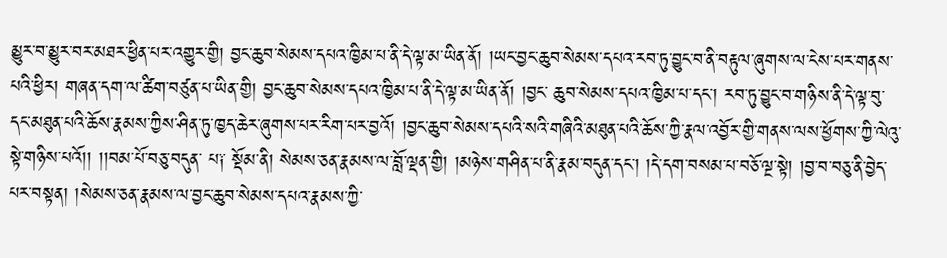མྱུར་བ་མྱུར་བར་མཐར་ཕྱིན་པར་འགྱུར་གྱི། བྱང་ཆུབ་སེམས་དཔའ་ཁྱིམ་པ་ནི་དེ་ལྟ་མ་ཡིན་ནོ། །ཡང་བྱང་ཆུབ་སེམས་དཔའ་རབ་ཏུ་བྱུང་བ་ནི་བརྟུལ་ཞུགས་ལ་ངེས་པར་གནས་པའི་ཕྱིར། གཞན་དག་ལ་ཚིག་བཙུན་པ་ཡིན་གྱི། བྱང་ཆུབ་སེམས་དཔའ་ཁྱིམ་པ་ནི་དེ་ལྟ་མ་ཡིན་ནོ། །བྱང་ ཆུབ་སེམས་དཔའ་ཁྱིམ་པ་དང་། རབ་ཏུ་བྱུང་བ་གཉིས་ནི་དེ་ལྟ་བུ་དང་མཐུན་པའི་ཆོས་རྣམས་ཀྱིས་ཤིན་ཏུ་ཁྱད་ཆེར་ཞུགས་པར་རིག་པར་བྱའོ། །བྱང་ཆུབ་སེམས་དཔའི་སའི་གཞིའི་མཐུན་པའི་ཆོས་ཀྱི་རྣལ་འབྱོར་གྱི་གནས་ལས་ཕྱོགས་ཀྱི་ལེའུ་སྟེ་གཉིས་པའོ།། །།བམ་པོ་བཅུ་བདུན་ པ༑ སྡོམ་ནི། སེམས་ཅན་རྣམས་ལ་བློ་ལྡན་གྱི། །མཉེས་གཤིན་པ་ནི་རྣམ་བདུན་དང་། །དེ་དག་བསམ་པ་བཅོ་ལྔ་སྟེ། །བྱ་བ་བཅུ་ནི་བྱེད་པར་བསྟན། །སེམས་ཅན་རྣམས་ལ་བྱང་ཆུབ་སེམས་དཔའ་རྣམས་ཀྱི་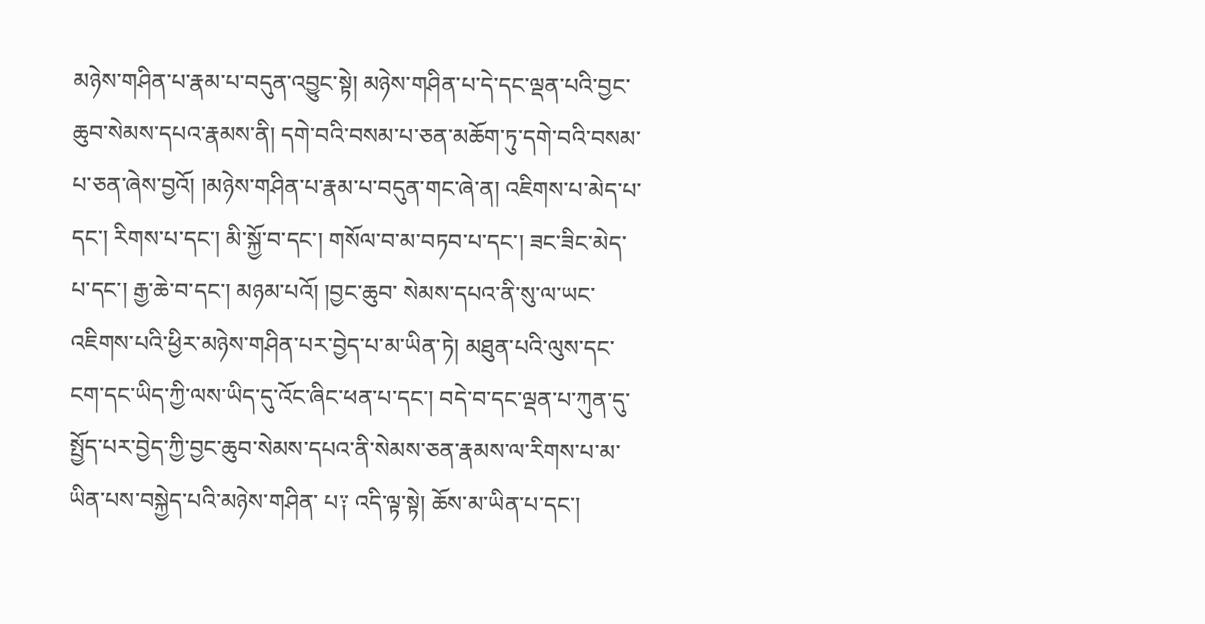མཉེས་གཤིན་པ་རྣམ་པ་བདུན་འབྱུང་སྟེ། མཉེས་གཤིན་པ་དེ་དང་ལྡན་པའི་བྱང་ ཆུབ་སེམས་དཔའ་རྣམས་ནི། དགེ་བའི་བསམ་པ་ཅན་མཆོག་ཏུ་དགེ་བའི་བསམ་པ་ཅན་ཞེས་བྱའོ། །མཉེས་གཤིན་པ་རྣམ་པ་བདུན་གང་ཞེ་ན། འཇིགས་པ་མེད་པ་དང་། རིགས་པ་དང་། མི་སྐྱོ་བ་དང་། གསོལ་བ་མ་བཏབ་པ་དང་། ཟང་ཟིང་མེད་པ་དང་། རྒྱ་ཆེ་བ་དང་། མཉམ་པའོ། །བྱང་ཆུབ་ སེམས་དཔའ་ནི་སུ་ལ་ཡང་འཇིགས་པའི་ཕྱིར་མཉེས་གཤིན་པར་བྱེད་པ་མ་ཡིན་ཏེ། མཐུན་པའི་ལུས་དང་ངག་དང་ཡིད་ཀྱི་ལས་ཡིད་དུ་འོང་ཞིང་ཕན་པ་དང་། བདེ་བ་དང་ལྡན་པ་ཀུན་དུ་སྤྱོད་པར་བྱེད་ཀྱི་བྱང་ཆུབ་སེམས་དཔའ་ནི་སེམས་ཅན་རྣམས་ལ་རིགས་པ་མ་ཡིན་པས་བསྐྱེད་པའི་མཉེས་གཤིན་ པ༑ འདི་ལྟ་སྟེ། ཆོས་མ་ཡིན་པ་དང་།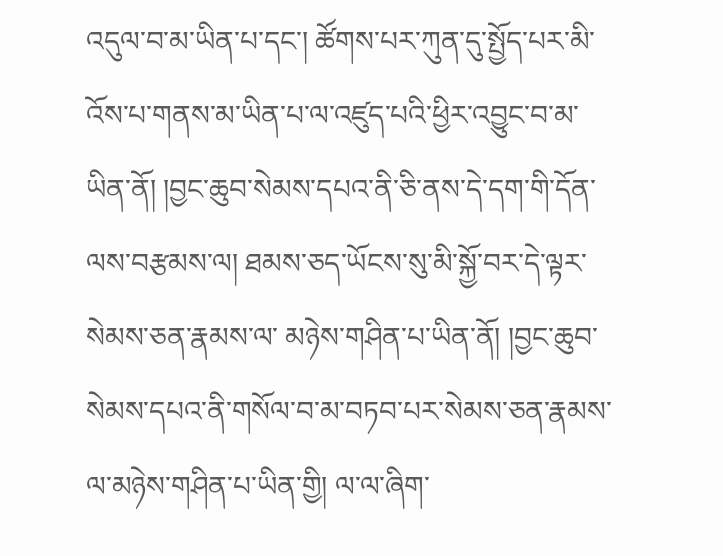འདུལ་བ་མ་ཡིན་པ་དང་། ཚོགས་པར་ཀུན་དུ་སྤྱོད་པར་མི་འོས་པ་གནས་མ་ཡིན་པ་ལ་འཛུད་པའི་ཕྱིར་འབྱུང་བ་མ་ཡིན་ནོ། །བྱང་ཆུབ་སེམས་དཔའ་ནི་ཅི་ནས་དེ་དག་གི་དོན་ལས་བརྩམས་ལ། ཐམས་ཅད་ཡོངས་སུ་མི་སྐྱོ་བར་དེ་ལྟར་སེམས་ཅན་རྣམས་ལ་ མཉེས་གཤིན་པ་ཡིན་ནོ། །བྱང་ཆུབ་སེམས་དཔའ་ནི་གསོལ་བ་མ་བཏབ་པར་སེམས་ཅན་རྣམས་ལ་མཉེས་གཤིན་པ་ཡིན་གྱི། ལ་ལ་ཞིག་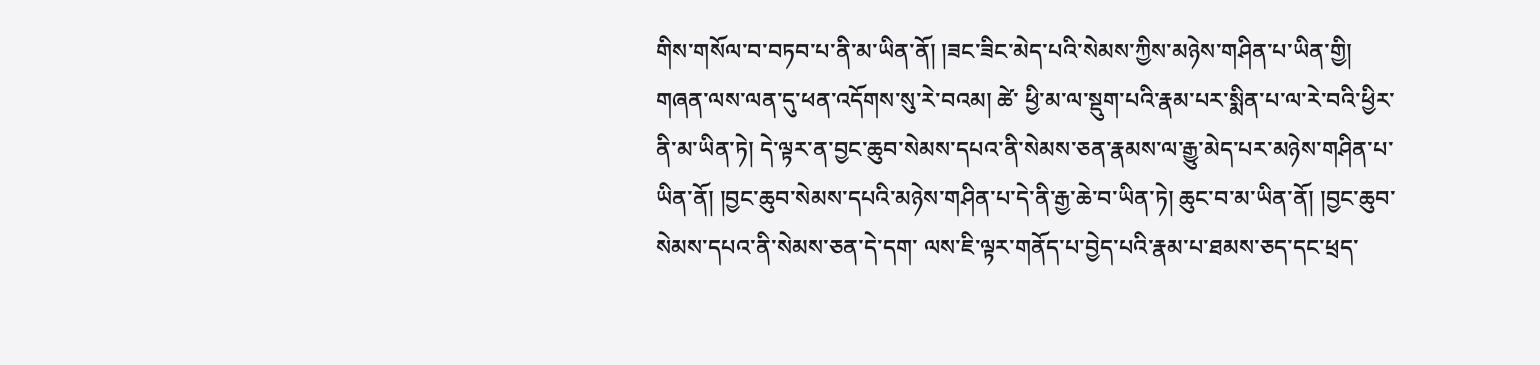གིས་གསོལ་བ་བཏབ་པ་ནི་མ་ཡིན་ནོ། །ཟང་ཟིང་མེད་པའི་སེམས་ཀྱིས་མཉེས་གཤིན་པ་ཡིན་གྱི། གཞན་ལས་ལན་དུ་ཕན་འདོགས་སུ་རེ་བའམ། ཚེ་ ཕྱི་མ་ལ་སྡུག་པའི་རྣམ་པར་སྨིན་པ་ལ་རེ་བའི་ཕྱིར་ནི་མ་ཡིན་ཏེ། དེ་ལྟར་ན་བྱང་ཆུབ་སེམས་དཔའ་ནི་སེམས་ཅན་རྣམས་ལ་རྒྱུ་མེད་པར་མཉེས་གཤིན་པ་ཡིན་ནོ། །བྱང་ཆུབ་སེམས་དཔའི་མཉེས་གཤིན་པ་དེ་ནི་རྒྱ་ཆེ་བ་ཡིན་ཏེ། ཆུང་བ་མ་ཡིན་ནོ། །བྱང་ཆུབ་སེམས་དཔའ་ནི་སེམས་ཅན་དེ་དག་ ལས་ཇི་ལྟར་གནོད་པ་བྱེད་པའི་རྣམ་པ་ཐམས་ཅད་དང་ཕྲད་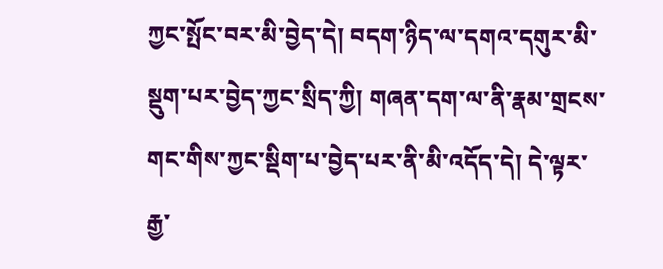ཀྱང་སྤོང་བར་མི་བྱེད་དེ། བདག་ཉིད་ལ་དགའ་དགུར་མི་སྡུག་པར་བྱེད་ཀྱང་སྲིད་ཀྱི། གཞན་དག་ལ་ནི་རྣམ་གྲངས་གང་གིས་ཀྱང་སྡིག་པ་བྱེད་པར་ནི་མི་འདོད་དེ། དེ་ལྟར་རྒྱ་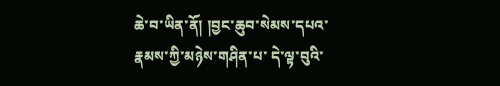ཆེ་བ་ཡིན་ནོ། །བྱང་ཆུབ་སེམས་དཔའ་རྣམས་ཀྱི་མཉེས་གཤིན་པ་ དེ་ལྟ་བུའི་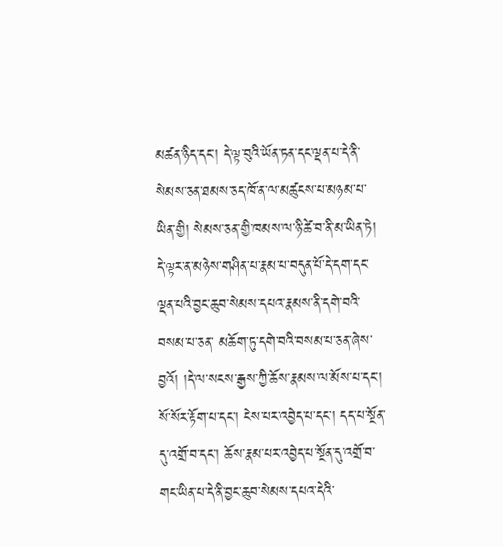མཚན་ཉིད་དང་། དེ་ལྟ་བུའི་ཡོན་ཏན་དང་ལྡན་པ་དེ་ནི་སེམས་ཅན་ཐམས་ཅད་ཁོ་ན་ལ་མཚུངས་པ་མཉམ་པ་ཡིན་གྱི། སེམས་ཅན་གྱི་ཁམས་ལ་ཉི་ཚེ་བ་ནི་མ་ཡིན་ཏེ། དེ་ལྟར་ན་མཉེས་གཤིན་པ་རྣམ་པ་བདུན་པོ་དེ་དག་དང་ལྡན་པའི་བྱང་ཆུབ་སེམས་དཔའ་རྣམས་ནི་དགེ་བའི་བསམ་པ་ཅན་ མཆོག་ཏུ་དགེ་བའི་བསམ་པ་ཅན་ཞེས་བྱའོ། །དེ་ལ་སངས་རྒྱས་ཀྱི་ཆོས་རྣམས་ལ་མོས་པ་དང་། སོ་སོར་རྟོག་པ་དང་། ངེས་པར་འབྱེད་པ་དང་། དད་པ་སྔོན་དུ་འགྲོ་བ་དང་། ཆོས་རྣམ་པར་འབྱེད་པ་སྔོན་དུ་འགྲོ་བ་གང་ཡིན་པ་དེ་ནི་བྱང་ཆུབ་སེམས་དཔའ་དེའི་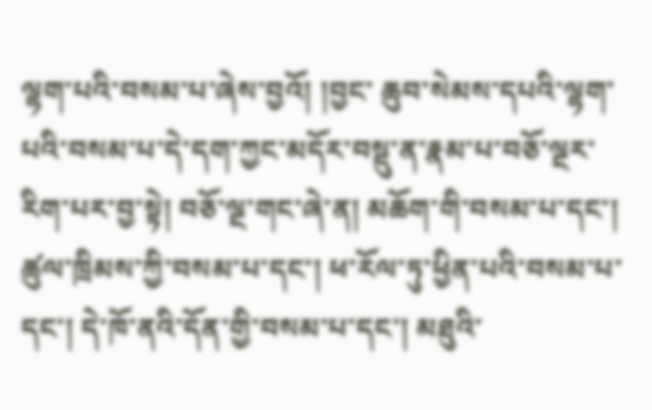ལྷག་པའི་བསམ་པ་ཞེས་བྱའོ། །བྱང་ ཆུབ་སེམས་དཔའི་ལྷག་པའི་བསམ་པ་དེ་དག་ཀྱང་མདོར་བསྡུ་ན་རྣམ་པ་བཅོ་ལྔར་རིག་པར་བྱ་སྟེ། བཅོ་ལྔ་གང་ཞེ་ན། མཆོག་གི་བསམ་པ་དང་། ཚུལ་ཁྲིམས་ཀྱི་བསམ་པ་དང་། ཕ་རོལ་ཏུ་ཕྱིན་པའི་བསམ་པ་དང་། དེ་ཁོ་ནའི་དོན་གྱི་བསམ་པ་དང་། མཐུའི་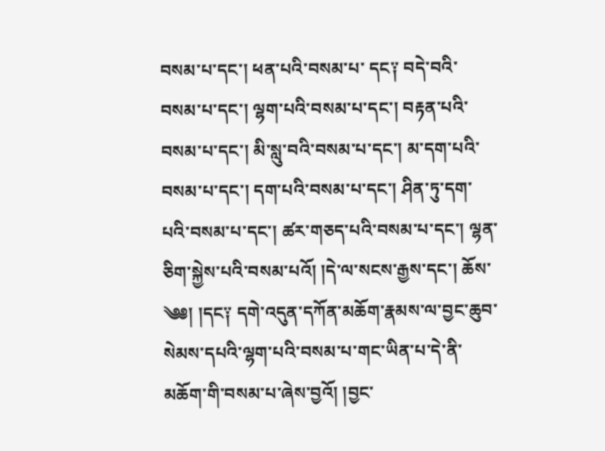བསམ་པ་དང་། ཕན་པའི་བསམ་པ་ དང༑ བདེ་བའི་བསམ་པ་དང་། ལྷག་པའི་བསམ་པ་དང་། བརྟན་པའི་བསམ་པ་དང་། མི་སླུ་བའི་བསམ་པ་དང་། མ་དག་པའི་བསམ་པ་དང་། དག་པའི་བསམ་པ་དང་། ཤིན་ཏུ་དག་པའི་བསམ་པ་དང་། ཚར་གཅད་པའི་བསམ་པ་དང་། ལྷན་ཅིག་སྐྱེས་པའི་བསམ་པའོ། །དེ་ལ་སངས་རྒྱས་དང་། ཆོས་ ༄༅། །དང༑ དགེ་འདུན་དཀོན་མཆོག་རྣམས་ལ་བྱང་ཆུབ་སེམས་དཔའི་ལྷག་པའི་བསམ་པ་གང་ཡིན་པ་དེ་ནི་མཆོག་གི་བསམ་པ་ཞེས་བྱའོ། །བྱང་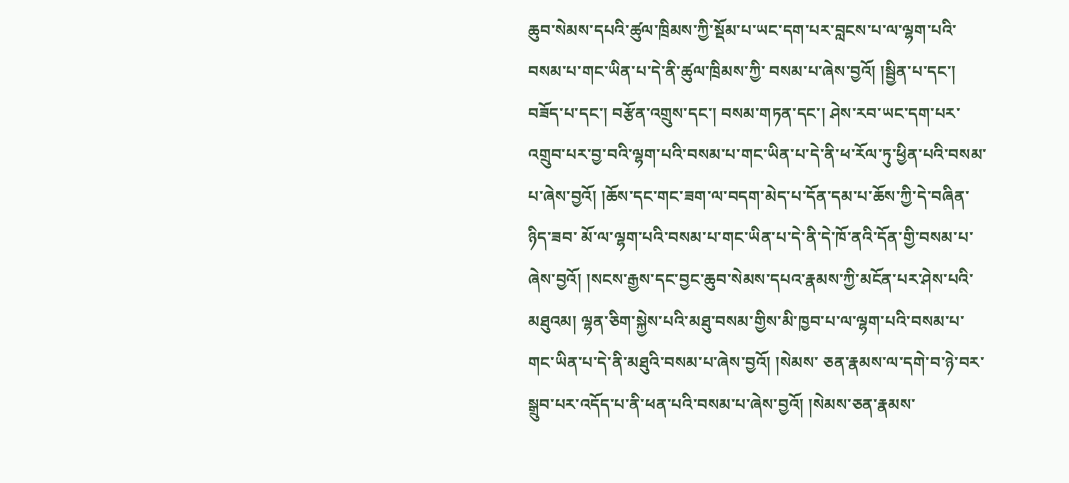ཆུབ་སེམས་དཔའི་ཚུལ་ཁྲིམས་ཀྱི་སྡོམ་པ་ཡང་དག་པར་བླངས་པ་ལ་ལྷག་པའི་བསམ་པ་གང་ཡིན་པ་དེ་ནི་ཚུལ་ཁྲིམས་ཀྱི་ བསམ་པ་ཞེས་བྱའོ། །སྦྱིན་པ་དང་། བཟོད་པ་དང་། བརྩོན་འགྲུས་དང་། བསམ་གཏན་དང་། ཤེས་རབ་ཡང་དག་པར་འགྲུབ་པར་བྱ་བའི་ལྷག་པའི་བསམ་པ་གང་ཡིན་པ་དེ་ནི་ཕ་རོལ་ཏུ་ཕྱིན་པའི་བསམ་པ་ཞེས་བྱའོ། །ཆོས་དང་གང་ཟག་ལ་བདག་མེད་པ་དོན་དམ་པ་ཆོས་ཀྱི་དེ་བཞིན་ཉིད་ཟབ་ མོ་ལ་ལྷག་པའི་བསམ་པ་གང་ཡིན་པ་དེ་ནི་དེ་ཁོ་ནའི་དོན་གྱི་བསམ་པ་ཞེས་བྱའོ། །སངས་རྒྱས་དང་བྱང་ཆུབ་སེམས་དཔའ་རྣམས་ཀྱི་མངོན་པར་ཤེས་པའི་མཐུའམ། ལྷན་ཅིག་སྐྱེས་པའི་མཐུ་བསམ་གྱིས་མི་ཁྱབ་པ་ལ་ལྷག་པའི་བསམ་པ་གང་ཡིན་པ་དེ་ནི་མཐུའི་བསམ་པ་ཞེས་བྱའོ། །སེམས་ ཅན་རྣམས་ལ་དགེ་བ་ཉེ་བར་སྒྲུབ་པར་འདོད་པ་ནི་ཕན་པའི་བསམ་པ་ཞེས་བྱའོ། །སེམས་ཅན་རྣམས་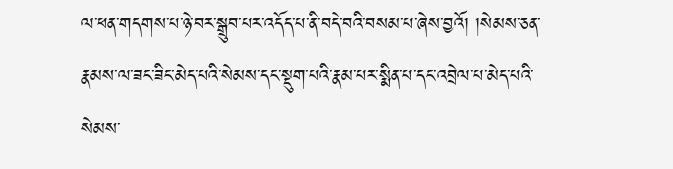ལ་ཕན་གདགས་པ་ཉེ་བར་སྒྲུབ་པར་འདོད་པ་ནི་བདེ་བའི་བསམ་པ་ཞེས་བྱའོ། །སེམས་ཅན་རྣམས་ལ་ཟང་ཟིང་མེད་པའི་སེམས་དང་སྡུག་པའི་རྣམ་པར་སྨིན་པ་དང་འབྲེལ་པ་མེད་པའི་སེམས་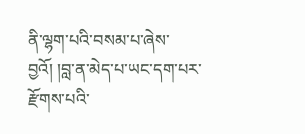ནི་ལྷག་པའི་བསམ་པ་ཞེས་བྱའོ། །བླ་ན་མེད་པ་ཡང་དག་པར་རྫོགས་པའི་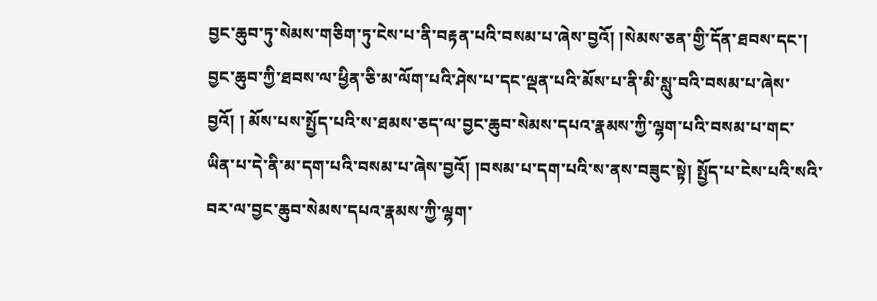བྱང་ཆུབ་ཏུ་སེམས་གཅིག་ཏུ་ངེས་པ་ནི་བརྟན་པའི་བསམ་པ་ཞེས་བྱའོ། །སེམས་ཅན་གྱི་དོན་ཐབས་དང་། བྱང་ཆུབ་ཀྱི་ཐབས་ལ་ཕྱིན་ཅི་མ་ལོག་པའི་ཤེས་པ་དང་ལྡན་པའི་མོས་པ་ནི་མི་སླུ་བའི་བསམ་པ་ཞེས་བྱའོ། ། མོས་པས་སྤྱོད་པའི་ས་ཐམས་ཅད་ལ་བྱང་ཆུབ་སེམས་དཔའ་རྣམས་ཀྱི་ལྷག་པའི་བསམ་པ་གང་ཡིན་པ་དེ་ནི་མ་དག་པའི་བསམ་པ་ཞེས་བྱའོ། །བསམ་པ་དག་པའི་ས་ནས་བཟུང་སྟེ། སྤྱོད་པ་ངེས་པའི་སའི་བར་ལ་བྱང་ཆུབ་སེམས་དཔའ་རྣམས་ཀྱི་ལྷག་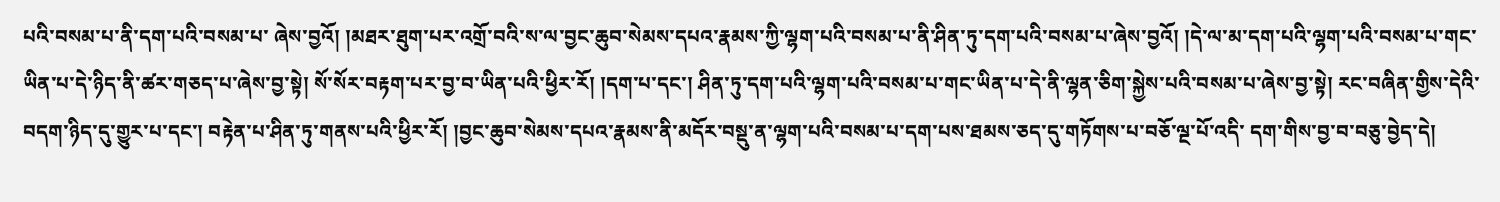པའི་བསམ་པ་ནི་དག་པའི་བསམ་པ་ ཞེས་བྱའོ། །མཐར་ཐུག་པར་འགྲོ་བའི་ས་ལ་བྱང་ཆུབ་སེམས་དཔའ་རྣམས་ཀྱི་ལྷག་པའི་བསམ་པ་ནི་ཤིན་ཏུ་དག་པའི་བསམ་པ་ཞེས་བྱའོ། །དེ་ལ་མ་དག་པའི་ལྷག་པའི་བསམ་པ་གང་ཡིན་པ་དེ་ཉིད་ནི་ཚར་གཅད་པ་ཞེས་བྱ་སྟེ། སོ་སོར་བརྟག་པར་བྱ་བ་ཡིན་པའི་ཕྱིར་རོ། །དག་པ་དང་། ཤིན་ཏུ་དག་པའི་ལྷག་པའི་བསམ་པ་གང་ཡིན་པ་དེ་ནི་ལྷན་ཅིག་སྐྱེས་པའི་བསམ་པ་ཞེས་བྱ་སྟེ། རང་བཞིན་གྱིས་དེའི་བདག་ཉིད་དུ་གྱུར་པ་དང་། བརྟེན་པ་ཤིན་ཏུ་གནས་པའི་ཕྱིར་རོ། །བྱང་ཆུབ་སེམས་དཔའ་རྣམས་ནི་མདོར་བསྡུ་ན་ལྷག་པའི་བསམ་པ་དག་པས་ཐམས་ཅད་དུ་གཏོགས་པ་བཅོ་ལྔ་པོ་འདི་ དག་གིས་བྱ་བ་བཅུ་བྱེད་དེ།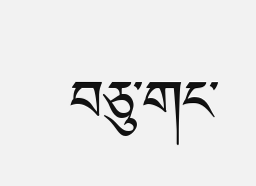བཅུ་གང་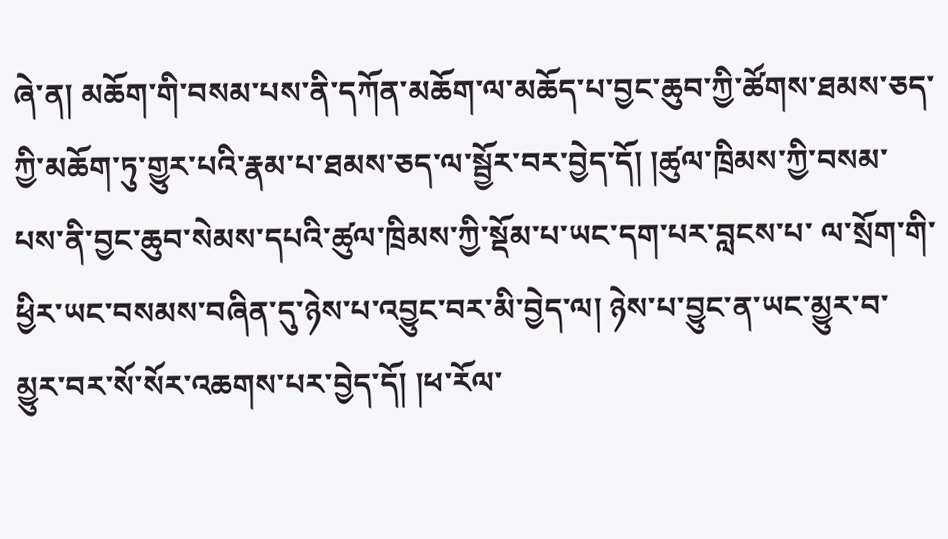ཞེ་ན། མཆོག་གི་བསམ་པས་ནི་དཀོན་མཆོག་ལ་མཆོད་པ་བྱང་ཆུབ་ཀྱི་ཚོགས་ཐམས་ཅད་ཀྱི་མཆོག་ཏུ་གྱུར་པའི་རྣམ་པ་ཐམས་ཅད་ལ་སྦྱོར་བར་བྱེད་དོ། །ཚུལ་ཁྲིམས་ཀྱི་བསམ་པས་ནི་བྱང་ཆུབ་སེམས་དཔའི་ཚུལ་ཁྲིམས་ཀྱི་སྡོམ་པ་ཡང་དག་པར་བླངས་པ་ ལ་སྲོག་གི་ཕྱིར་ཡང་བསམས་བཞིན་དུ་ཉེས་པ་འབྱུང་བར་མི་བྱེད་ལ། ཉེས་པ་བྱུང་ན་ཡང་མྱུར་བ་མྱུར་བར་སོ་སོར་འཆགས་པར་བྱེད་དོ། །ཕ་རོལ་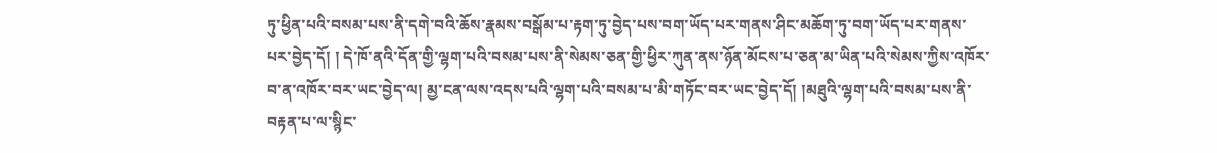ཏུ་ཕྱིན་པའི་བསམ་པས་ནི་དགེ་བའི་ཆོས་རྣམས་བསྒོམ་པ་རྟག་ཏུ་བྱེད་པས་བག་ཡོད་པར་གནས་ཤིང་མཆོག་ཏུ་བག་ཡོད་པར་གནས་པར་བྱེད་དོ། ། དེ་ཁོ་ནའི་དོན་གྱི་ལྷག་པའི་བསམ་པས་ནི་སེམས་ཅན་གྱི་ཕྱིར་ཀུན་ནས་ཉོན་མོངས་པ་ཅན་མ་ཡིན་པའི་སེམས་ཀྱིས་འཁོར་བ་ན་འཁོར་བར་ཡང་བྱེད་ལ། མྱ་ངན་ལས་འདས་པའི་ལྷག་པའི་བསམ་པ་མི་གཏོང་བར་ཡང་བྱེད་དོ། །མཐུའི་ལྷག་པའི་བསམ་པས་ནི་བརྟན་པ་ལ་སྙིང་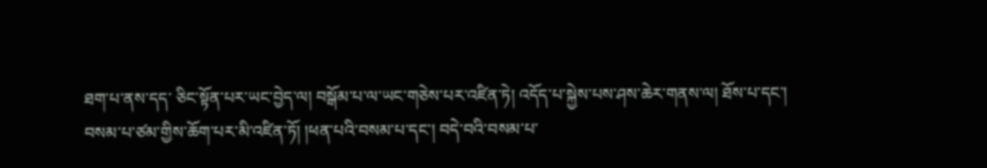ཐག་པ་ནས་དད་ ཅིང་སྟོན་པར་ཡང་བྱེད་ལ། བསྒོམ་པ་ལ་ཡང་གཅེས་པར་འཛིན་ཏེ། འདོད་པ་སྐྱེས་པས་ཤས་ཆེར་གནས་ལ། ཐོས་པ་དང་། བསམ་པ་ཙམ་གྱིས་ཆོག་པར་མི་འཛིན་ཏོ། །ཕན་པའི་བསམ་པ་དང་། བདེ་བའི་བསམ་པ་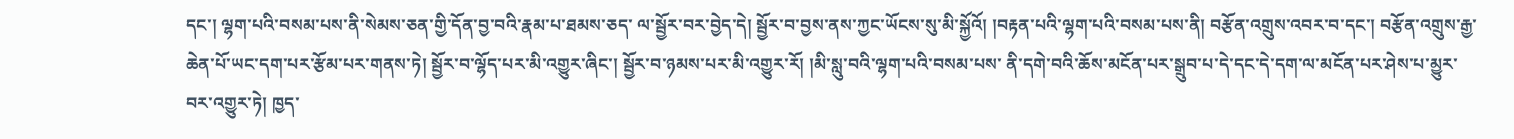དང་། ལྷག་པའི་བསམ་པས་ནི་སེམས་ཅན་གྱི་དོན་བྱ་བའི་རྣམ་པ་ཐམས་ཅད་ ལ་སྦྱོར་བར་བྱེད་དེ། སྦྱོར་བ་བྱས་ནས་ཀྱང་ཡོངས་སུ་མི་སྐྱོའོ། །བརྟན་པའི་ལྷག་པའི་བསམ་པས་ནི། བརྩོན་འགྲུས་འབར་བ་དང་། བརྩོན་འགྲུས་རྒྱ་ཆེན་པོ་ཡང་དག་པར་རྩོམ་པར་གནས་ཏེ། སྦྱོར་བ་ལྷོད་པར་མི་འགྱུར་ཞིང་། སྦྱོར་བ་ཉམས་པར་མི་འགྱུར་རོ། །མི་སླུ་བའི་ལྷག་པའི་བསམ་པས་ ནི་དགེ་བའི་ཆོས་མངོན་པར་སྒྲུབ་པ་དེ་དང་དེ་དག་ལ་མངོན་པར་ཤེས་པ་མྱུར་བར་འགྱུར་ཏེ། ཁྱད་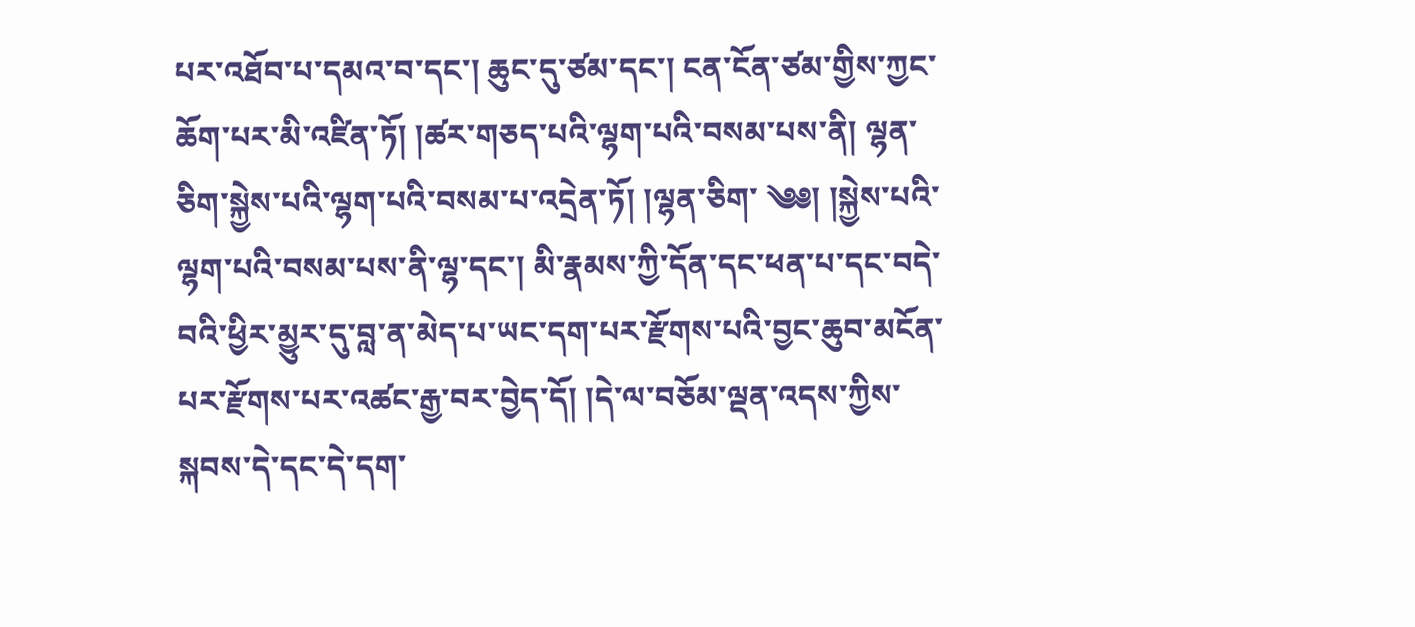པར་འཐོབ་པ་དམའ་བ་དང་། ཆུང་དུ་ཙམ་དང་། ངན་ངོན་ཙམ་གྱིས་ཀྱང་ཆོག་པར་མི་འཛིན་ཏོ། །ཚར་གཅད་པའི་ལྷག་པའི་བསམ་པས་ནི། ལྷན་ཅིག་སྐྱེས་པའི་ལྷག་པའི་བསམ་པ་འདྲེན་ཏོ། །ལྷན་ཅིག་ ༄༅། །སྐྱེས་པའི་ལྷག་པའི་བསམ་པས་ནི་ལྷ་དང་། མི་རྣམས་ཀྱི་དོན་དང་ཕན་པ་དང་བདེ་བའི་ཕྱིར་མྱུར་དུ་བླ་ན་མེད་པ་ཡང་དག་པར་རྫོགས་པའི་བྱང་ཆུབ་མངོན་པར་རྫོགས་པར་འཚང་རྒྱ་བར་བྱེད་དོ། །དེ་ལ་བཅོམ་ལྡན་འདས་ཀྱིས་སྐབས་དེ་དང་དེ་དག་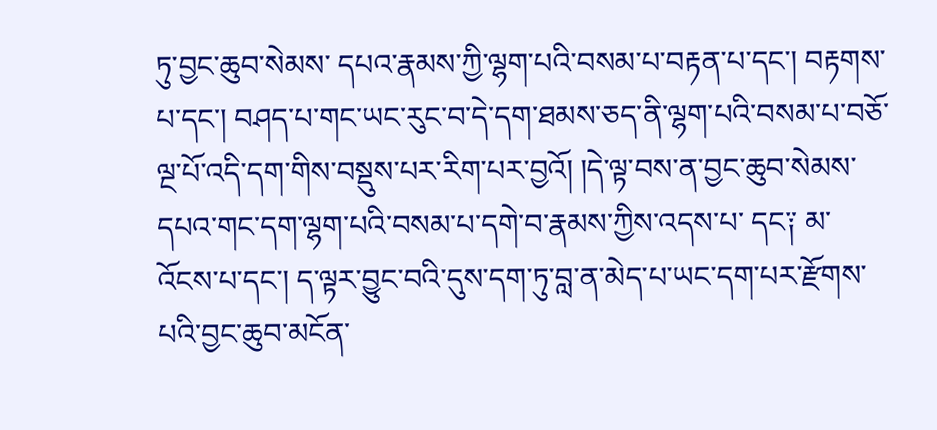ཏུ་བྱང་ཆུབ་སེམས་ དཔའ་རྣམས་ཀྱི་ལྷག་པའི་བསམ་པ་བརྟན་པ་དང་། བརྟགས་པ་དང་། བཤད་པ་གང་ཡང་རུང་བ་དེ་དག་ཐམས་ཅད་ནི་ལྷག་པའི་བསམ་པ་བཅོ་ལྔ་པོ་འདི་དག་གིས་བསྡུས་པར་རིག་པར་བྱའོ། །དེ་ལྟ་བས་ན་བྱང་ཆུབ་སེམས་དཔའ་གང་དག་ལྷག་པའི་བསམ་པ་དགེ་བ་རྣམས་ཀྱིས་འདས་པ་ དང༑ མ་འོངས་པ་དང་། ད་ལྟར་བྱུང་བའི་དུས་དག་ཏུ་བླ་ན་མེད་པ་ཡང་དག་པར་རྫོགས་པའི་བྱང་ཆུབ་མངོན་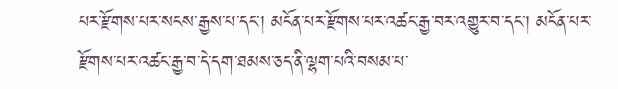པར་རྫོགས་པར་སངས་རྒྱས་པ་དང་། མངོན་པར་རྫོགས་པར་འཚང་རྒྱ་བར་འགྱུར་བ་དང་། མངོན་པར་རྫོགས་པར་འཚང་རྒྱ་བ་དེ་དག་ཐམས་ཅད་ནི་ལྷག་པའི་བསམ་པ་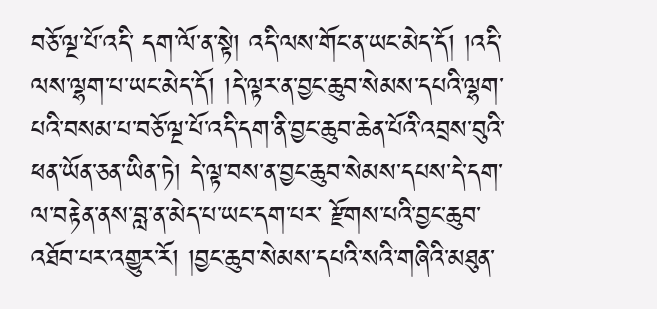བཅོ་ལྔ་པོ་འདི་ དག་ལོ་ན་སྟེ། འདི་ལས་གོང་ན་ཡང་མེད་དོ། །འདི་ལས་ལྷག་པ་ཡང་མེད་དོ། །དེ་ལྟར་ན་བྱང་ཆུབ་སེམས་དཔའི་ལྷག་པའི་བསམ་པ་བཅོ་ལྔ་པོ་འདི་དག་ནི་བྱང་ཆུབ་ཆེན་པོའི་འབྲས་བུའི་ཕན་ཡོན་ཅན་ཡིན་ཏེ། དེ་ལྟ་བས་ན་བྱང་ཆུབ་སེམས་དཔས་དེ་དག་ལ་བརྟེན་ནས་བླ་ན་མེད་པ་ཡང་དག་པར་ རྫོགས་པའི་བྱང་ཆུབ་འཐོབ་པར་འགྱུར་རོ། །བྱང་ཆུབ་སེམས་དཔའི་སའི་གཞིའི་མཐུན་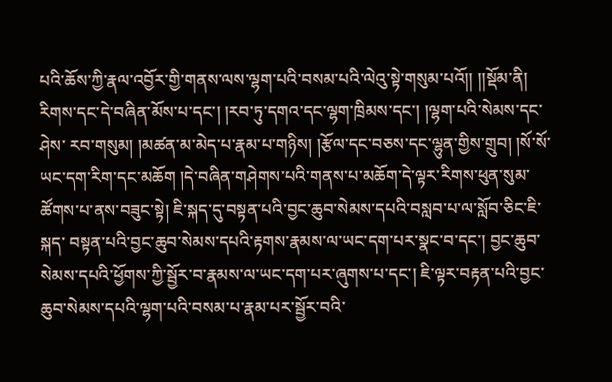པའི་ཆོས་ཀྱི་རྣལ་འབྱོར་གྱི་གནས་ལས་ལྷག་པའི་བསམ་པའི་ལེའུ་སྟེ་གསུམ་པའོ།། །།སྡོམ་ནི། རིགས་དང་དེ་བཞིན་མོས་པ་དང་། །རབ་ཏུ་དགའ་དང་ལྷག་ཁྲིམས་དང་། །ལྷག་པའི་སེམས་དང་ཤེས་ རབ་གསུམ། །མཚན་མ་མེད་པ་རྣམ་པ་གཉིས། །རྩོལ་དང་བཅས་དང་ལྷུན་གྱིས་གྲུབ། །སོ་སོ་ཡང་དག་རིག་དང་མཆོག །དེ་བཞིན་གཤེགས་པའི་གནས་པ་མཆོག་དེ་ལྟར་རིགས་ཕུན་སུམ་ཚོགས་པ་ནས་བཟུང་སྟེ། ཇི་སྐད་དུ་བསྟན་པའི་བྱང་ཆུབ་སེམས་དཔའི་བསླབ་པ་ལ་སློབ་ཅིང་ཇི་སྐད་ བསྟན་པའི་བྱང་ཆུབ་སེམས་དཔའི་རྟགས་རྣམས་ལ་ཡང་དག་པར་སྣང་བ་དང་། བྱང་ཆུབ་སེམས་དཔའི་ཕྱོགས་ཀྱི་སྦྱོར་བ་རྣམས་ལ་ཡང་དག་པར་ཞུགས་པ་དང་། ཇི་ལྟར་བརྟན་པའི་བྱང་ཆུབ་སེམས་དཔའི་ལྷག་པའི་བསམ་པ་རྣམ་པར་སྦྱོར་བའི་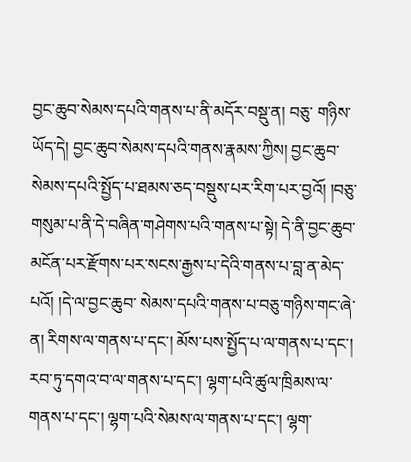བྱང་ཆུབ་སེམས་དཔའི་གནས་པ་ནི་མདོར་བསྡུ་ན། བཅུ་ གཉིས་ཡོད་དེ། བྱང་ཆུབ་སེམས་དཔའི་གནས་རྣམས་ཀྱིས། བྱང་ཆུབ་སེམས་དཔའི་སྤྱོད་པ་ཐམས་ཅད་བསྡུས་པར་རིག་པར་བྱའོ། །བཅུ་གསུམ་པ་ནི་དེ་བཞིན་གཤེགས་པའི་གནས་པ་སྟེ། དེ་ནི་བྱང་ཆུབ་མངོན་པར་རྫོགས་པར་སངས་རྒྱས་པ་དེའི་གནས་པ་བླ་ན་མེད་པའོ། །དེ་ལ་བྱང་ཆུབ་ སེམས་དཔའི་གནས་པ་བཅུ་གཉིས་གང་ཞེ་ན། རིགས་ལ་གནས་པ་དང་། མོས་པས་སྤྱོད་པ་ལ་གནས་པ་དང་། རབ་ཏུ་དགའ་བ་ལ་གནས་པ་དང་། ལྷག་པའི་ཚུལ་ཁྲིམས་ལ་གནས་པ་དང་། ལྷག་པའི་སེམས་ལ་གནས་པ་དང་། ལྷག་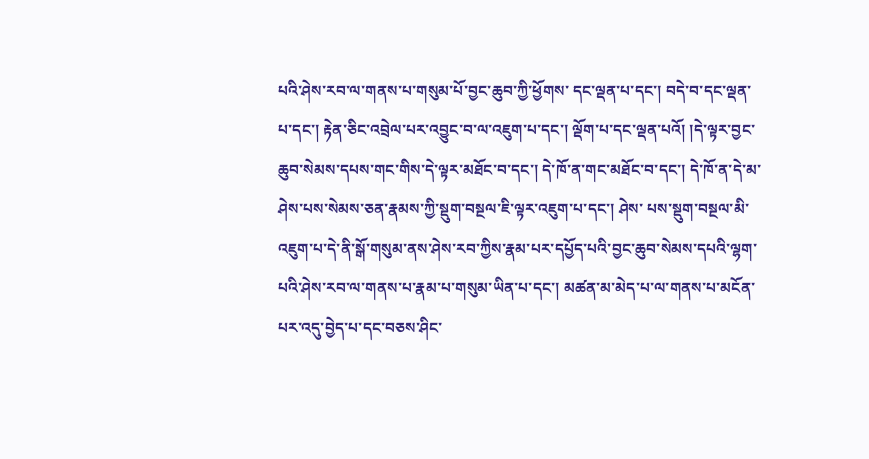པའི་ཤེས་རབ་ལ་གནས་པ་གསུམ་པོ་བྱང་ཆུབ་ཀྱི་ཕྱོགས་ དང་ལྡན་པ་དང་། བདེ་བ་དང་ལྡན་པ་དང་། རྟེན་ཅིང་འབྲེལ་པར་འབྱུང་བ་ལ་འཇུག་པ་དང་། ལྡོག་པ་དང་ལྡན་པའོ། །དེ་ལྟར་བྱང་ཆུབ་སེམས་དཔས་གང་གིས་དེ་ལྟར་མཐོང་བ་དང་། དེ་ཁོ་ན་གང་མཐོང་བ་དང་། དེ་ཁོ་ན་དེ་མ་ཤེས་པས་སེམས་ཅན་རྣམས་ཀྱི་སྡུག་བསྔལ་ཇི་ལྟར་འཇུག་པ་དང་། ཤེས་ པས་སྡུག་བསྔལ་མི་འཇུག་པ་དེ་ནི་སྒོ་གསུམ་ནས་ཤེས་རབ་ཀྱིས་རྣམ་པར་དཔྱོད་པའི་བྱང་ཆུབ་སེམས་དཔའི་ལྷག་པའི་ཤེས་རབ་ལ་གནས་པ་རྣམ་པ་གསུམ་ཡིན་པ་དང་། མཚན་མ་མེད་པ་ལ་གནས་པ་མངོན་པར་འདུ་བྱེད་པ་དང་བཅས་ཤིང་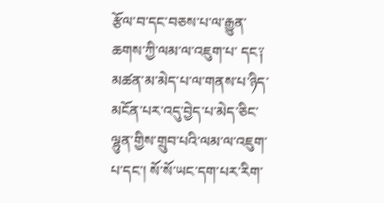རྩོལ་བ་དང་བཅས་པ་ལ་རྒྱུན་ཆགས་ཀྱི་ལམ་ལ་འཇུག་པ་ དང༑ མཚན་མ་མེད་པ་ལ་གནས་པ་ཉིད་མངོན་པར་འདུ་བྱེད་པ་མེད་ཅིང་ལྷུན་གྱིས་གྲུབ་པའི་ལམ་ལ་འཇུག་པ་དང་། སོ་སོ་ཡང་དག་པར་རིག་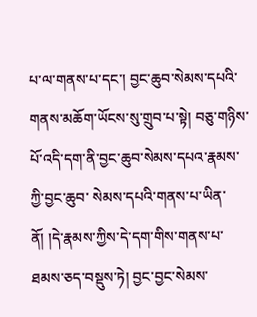པ་ལ་གནས་པ་དང་། བྱང་ཆུབ་སེམས་དཔའི་གནས་མཆོག་ཡོངས་སུ་གྲུབ་པ་སྟེ། བཅུ་གཉིས་པོ་འདི་དག་ནི་བྱང་ཆུབ་སེམས་དཔའ་རྣམས་ཀྱི་བྱང་ཆུབ་ སེམས་དཔའི་གནས་པ་ཡིན་ནོ། །དེ་རྣམས་ཀྱིས་དེ་དག་གིས་གནས་པ་ཐམས་ཅད་བསྡུས་ཏེ། བྱང་བྱང་སེམས་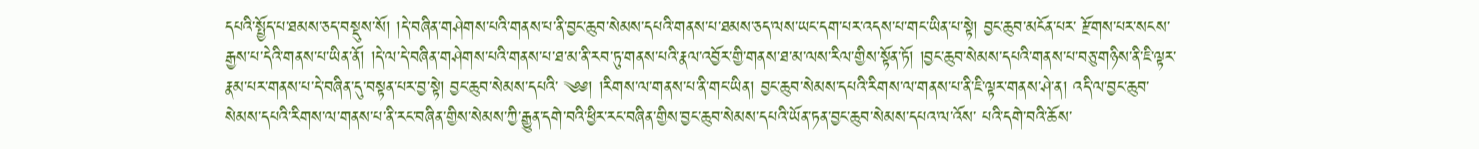དཔའི་སྤྱོད་པ་ཐམས་ཅད་བསྡུས་སོ། །དེ་བཞིན་གཤེགས་པའི་གནས་པ་ནི་བྱང་ཆུབ་སེམས་དཔའི་གནས་པ་ཐམས་ཅད་ལས་ཡང་དག་པར་འདས་པ་གང་ཡིན་པ་སྟེ། བྱང་ཆུབ་མངོན་པར་ རྫོགས་པར་སངས་རྒྱས་པ་དེའི་གནས་པ་ཡིན་ནོ། །དེ་ལ་དེ་བཞིན་གཤེགས་པའི་གནས་པ་ཐ་མ་ནི་རབ་ཏུ་གནས་པའི་རྣལ་འབྱོར་གྱི་གནས་ཐ་མ་ལས་རིལ་གྱིས་སྟོན་ཏོ། །བྱང་ཆུབ་སེམས་དཔའི་གནས་པ་བཅུ་གཉིས་ནི་ཇི་ལྟར་རྣམ་པར་གནས་པ་དེ་བཞིན་དུ་བསྟན་པར་བྱ་སྟེ། བྱང་ཆུབ་སེམས་དཔའི་ ༄༅། །རིགས་ལ་གནས་པ་ནི་གང་ཡིན། བྱང་ཆུབ་སེམས་དཔའི་རིགས་ལ་གནས་པ་ནི་ཇི་ལྟར་གནས་ཤེ་ན། འདི་ལ་བྱང་ཆུབ་སེམས་དཔའི་རིགས་ལ་གནས་པ་ནི་རང་བཞིན་གྱིས་སེམས་ཀྱི་རྒྱུན་དགེ་བའི་ཕྱིར་རང་བཞིན་གྱིས་བྱང་ཆུབ་སེམས་དཔའི་ཡོན་ཏན་བྱང་ཆུབ་སེམས་དཔའ་ལ་འོས་ པའི་དགེ་བའི་ཆོས་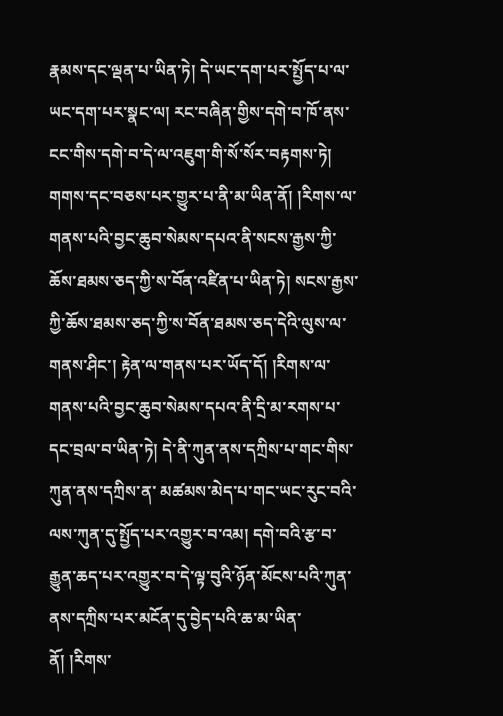རྣམས་དང་ལྡན་པ་ཡིན་ཏེ། དེ་ཡང་དག་པར་སྤྱོད་པ་ལ་ཡང་དག་པར་སྣང་ལ། རང་བཞིན་གྱིས་དགེ་བ་ཁོ་ནས་ངང་གིས་དགེ་བ་དེ་ལ་འཇུག་གི་སོ་སོར་བརྟགས་ཏེ། གགས་དང་བཅས་པར་གྱུར་པ་ནི་མ་ཡིན་ནོ། །རིགས་ལ་གནས་པའི་བྱང་ཆུབ་སེམས་དཔའ་ནི་སངས་རྒྱས་ཀྱི་ ཆོས་ཐམས་ཅད་ཀྱི་ས་བོན་འཛིན་པ་ཡིན་ཏེ། སངས་རྒྱས་ཀྱི་ཆོས་ཐམས་ཅད་ཀྱི་ས་བོན་ཐམས་ཅད་དེའི་ལུས་ལ་གནས་ཤིང་། རྟེན་ལ་གནས་པར་ཡོད་དོ། །རིགས་ལ་གནས་པའི་བྱང་ཆུབ་སེམས་དཔའ་ནི་དྲི་མ་རགས་པ་དང་བྲལ་བ་ཡིན་ཏེ། དེ་ནི་ཀུན་ནས་དཀྲིས་པ་གང་གིས་ཀུན་ནས་དཀྲིས་ན་ མཚམས་མེད་པ་གང་ཡང་རུང་བའི་ལས་ཀུན་དུ་སྤྱོད་པར་འགྱུར་བ་འམ། དགེ་བའི་རྩ་བ་རྒྱུན་ཆད་པར་འགྱུར་བ་དེ་ལྟ་བུའི་ཉོན་མོངས་པའི་ཀུན་ནས་དཀྲིས་པར་མངོན་དུ་བྱེད་པའི་ཆ་མ་ཡིན་ནོ། །རིགས་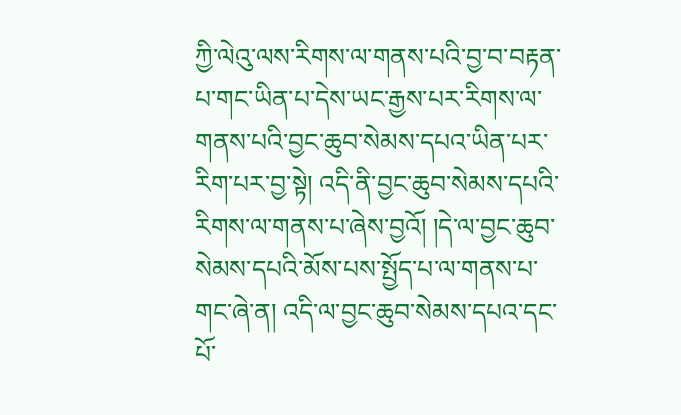ཀྱི་ལེའུ་ལས་རིགས་ལ་གནས་པའི་བྱ་བ་བརྟན་པ་གང་ཡིན་པ་དེས་ཡང་རྒྱས་པར་རིགས་ལ་ གནས་པའི་བྱང་ཆུབ་སེམས་དཔའ་ཡིན་པར་རིག་པར་བྱ་སྟེ། འདི་ནི་བྱང་ཆུབ་སེམས་དཔའི་རིགས་ལ་གནས་པ་ཞེས་བྱའོ། །དེ་ལ་བྱང་ཆུབ་སེམས་དཔའི་མོས་པས་སྤྱོད་པ་ལ་གནས་པ་གང་ཞེ་ན། འདི་ལ་བྱང་ཆུབ་སེམས་དཔའ་དང་པོ་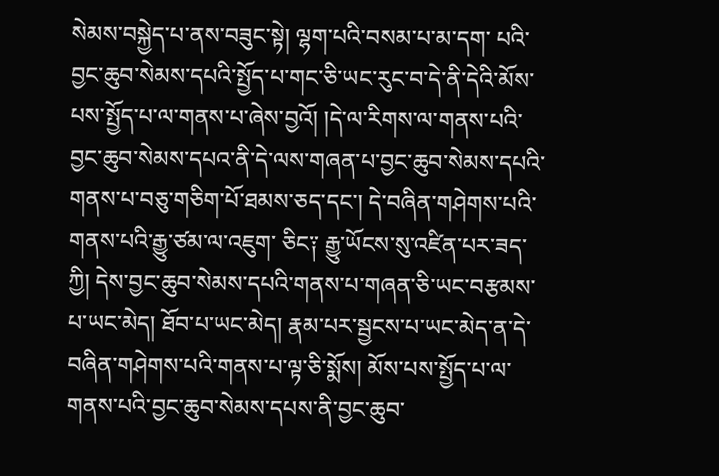སེམས་བསྐྱེད་པ་ནས་བཟུང་སྟེ། ལྷག་པའི་བསམ་པ་མ་དག་ པའི་བྱང་ཆུབ་སེམས་དཔའི་སྤྱོད་པ་གང་ཅི་ཡང་རུང་བ་དེ་ནི་དེའི་མོས་པས་སྤྱོད་པ་ལ་གནས་པ་ཞེས་བྱའོ། །དེ་ལ་རིགས་ལ་གནས་པའི་བྱང་ཆུབ་སེམས་དཔའ་ནི་དེ་ལས་གཞན་པ་བྱང་ཆུབ་སེམས་དཔའི་གནས་པ་བཅུ་གཅིག་པོ་ཐམས་ཅད་དང་། དེ་བཞིན་གཤེགས་པའི་གནས་པའི་རྒྱུ་ཙམ་ལ་འཇུག་ ཅིང༑ རྒྱུ་ཡོངས་སུ་འཛིན་པར་ཟད་ཀྱི། དེས་བྱང་ཆུབ་སེམས་དཔའི་གནས་པ་གཞན་ཅི་ཡང་བརྩམས་པ་ཡང་མེད། ཐོབ་པ་ཡང་མེད། རྣམ་པར་སྦྱངས་པ་ཡང་མེད་ན་དེ་བཞིན་གཤེགས་པའི་གནས་པ་ལྟ་ཅི་སྨོས། མོས་པས་སྤྱོད་པ་ལ་གནས་པའི་བྱང་ཆུབ་སེམས་དཔས་ནི་བྱང་ཆུབ་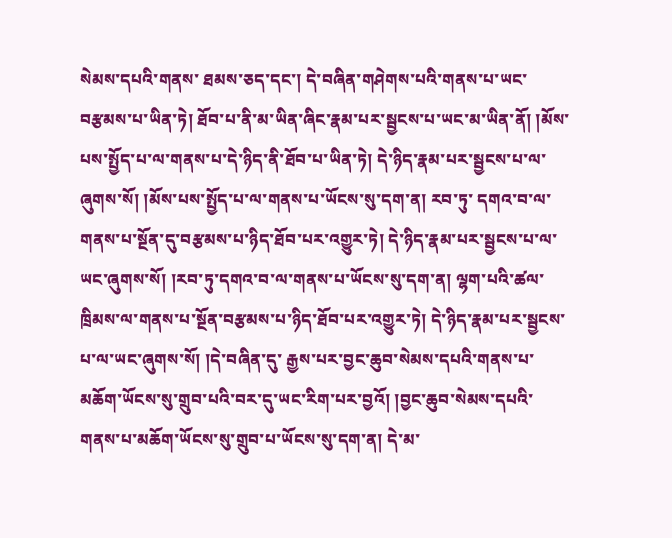སེམས་དཔའི་གནས་ ཐམས་ཅད་དང་། དེ་བཞིན་གཤེགས་པའི་གནས་པ་ཡང་བརྩམས་པ་ཡིན་ཏེ། ཐོབ་པ་ནི་མ་ཡིན་ཞིང་རྣམ་པར་སྦྱངས་པ་ཡང་མ་ཡིན་ནོ། །མོས་པས་སྤྱོད་པ་ལ་གནས་པ་དེ་ཉིད་ནི་ཐོབ་པ་ཡིན་ཏེ། དེ་ཉིད་རྣམ་པར་སྦྱངས་པ་ལ་ཞུགས་སོ། །མོས་པས་སྤྱོད་པ་ལ་གནས་པ་ཡོངས་སུ་དག་ན། རབ་ཏུ་ དགའ་བ་ལ་གནས་པ་སྔོན་དུ་བརྩམས་པ་ཉིད་ཐོབ་པར་འགྱུར་ཏེ། དེ་ཉིད་རྣམ་པར་སྦྱངས་པ་ལ་ཡང་ཞུགས་སོ། །རབ་ཏུ་དགའ་བ་ལ་གནས་པ་ཡོངས་སུ་དག་ན། ལྷག་པའི་ཚལ་ཁྲིམས་ལ་གནས་པ་སྔོན་བརྩམས་པ་ཉིད་ཐོབ་པར་འགྱུར་ཏེ། དེ་ཉིད་རྣམ་པར་སྦྱངས་པ་ལ་ཡང་ཞུགས་སོ། །དེ་བཞིན་དུ་ རྒྱས་པར་བྱང་ཆུབ་སེམས་དཔའི་གནས་པ་མཆོག་ཡོངས་སུ་གྲུབ་པའི་བར་དུ་ཡང་རིག་པར་བྱའོ། །བྱང་ཆུབ་སེམས་དཔའི་གནས་པ་མཆོག་ཡོངས་སུ་གྲུབ་པ་ཡོངས་སུ་དག་ན། དེ་མ་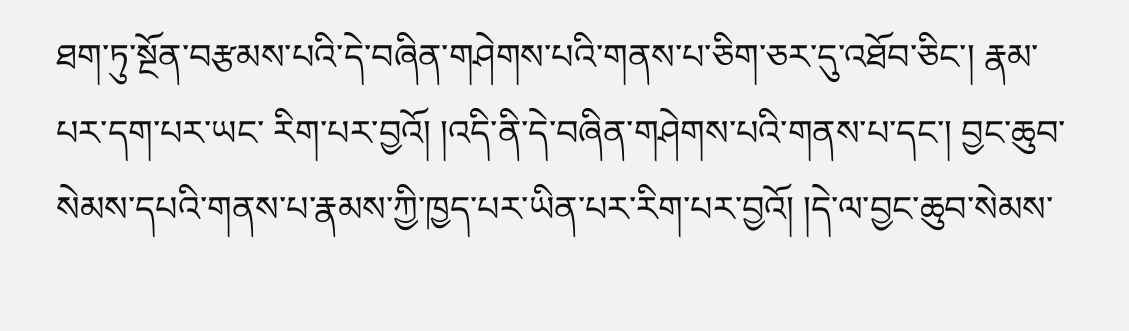ཐག་ཏུ་སྔོན་བརྩམས་པའི་དེ་བཞིན་གཤེགས་པའི་གནས་པ་ཅིག་ཅར་དུ་འཐོབ་ཅིང་། རྣམ་པར་དག་པར་ཡང་ རིག་པར་བྱའོ། །འདི་ནི་དེ་བཞིན་གཤེགས་པའི་གནས་པ་དང་། བྱང་ཆུབ་སེམས་དཔའི་གནས་པ་རྣམས་ཀྱི་ཁྱད་པར་ཡིན་པར་རིག་པར་བྱའོ། །དེ་ལ་བྱང་ཆུབ་སེམས་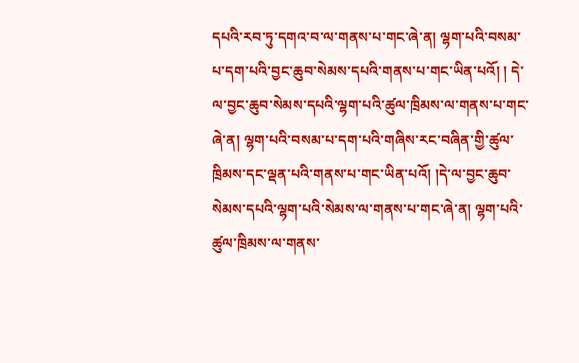དཔའི་རབ་ཏུ་དགའ་བ་ལ་གནས་པ་གང་ཞེ་ན། ལྷག་པའི་བསམ་པ་དག་པའི་བྱང་ཆུབ་སེམས་དཔའི་གནས་པ་གང་ཡིན་པའོ། ། དེ་ལ་བྱང་ཆུབ་སེམས་དཔའི་ལྷག་པའི་ཚུལ་ཁྲིམས་ལ་གནས་པ་གང་ཞེ་ན། ལྷག་པའི་བསམ་པ་དག་པའི་གཞིས་རང་བཞིན་གྱི་ཚུལ་ཁྲིམས་དང་ལྡན་པའི་གནས་པ་གང་ཡིན་པའོ། །དེ་ལ་བྱང་ཆུབ་སེམས་དཔའི་ལྷག་པའི་སེམས་ལ་གནས་པ་གང་ཞེ་ན། ལྷག་པའི་ཚུལ་ཁྲིམས་ལ་གནས་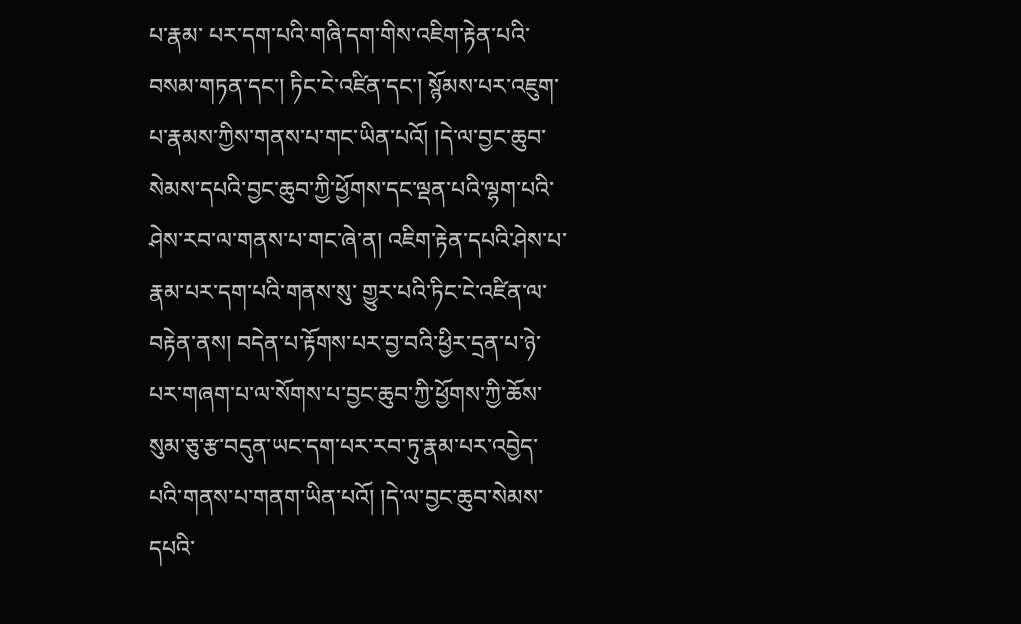པ་རྣམ་ པར་དག་པའི་གཞི་དག་གིས་འཇིག་རྟེན་པའི་བསམ་གཏན་དང་། ཏིང་ངེ་འཛིན་དང་། སྙོམས་པར་འཇུག་པ་རྣམས་ཀྱིས་གནས་པ་གང་ཡིན་པའོ། །དེ་ལ་བྱང་ཆུབ་སེམས་དཔའི་བྱང་ཆུབ་ཀྱི་ཕྱོགས་དང་ལྡན་པའི་ལྷག་པའི་ཤེས་རབ་ལ་གནས་པ་གང་ཞེ་ན། འཇིག་རྟེན་དཔའི་ཤེས་པ་རྣམ་པར་དག་པའི་གནས་སུ་ གྱུར་པའི་ཏིང་ངེ་འཛིན་ལ་བརྟེན་ནས། བདེན་པ་རྟོགས་པར་བྱ་བའི་ཕྱིར་དྲན་པ་ཉེ་པར་གཞག་པ་ལ་སོགས་པ་བྱང་ཆུབ་ཀྱི་ཕྱོགས་ཀྱི་ཆོས་སུམ་ཅུ་རྩ་བདུན་ཡང་དག་པར་རབ་ཏུ་རྣམ་པར་འབྱེད་པའི་གནས་པ་གནག་ཡིན་པའོ། །དེ་ལ་བྱང་ཆུབ་སེམས་དཔའི་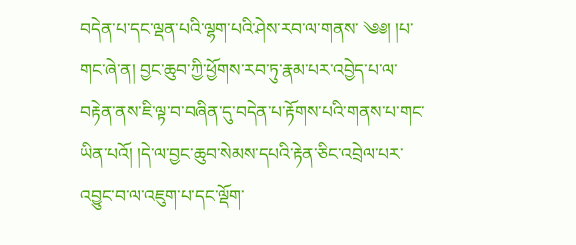བདེན་པ་དང་ལྡན་པའི་ལྷག་པའི་ཤེས་རབ་ལ་གནས་ ༄༅། །པ་གང་ཞེ་ན། བྱང་ཆུབ་ཀྱི་ཕྱོགས་རབ་ཏུ་རྣམ་པར་འབྱེད་པ་ལ་བརྟེན་ནས་ཇི་ལྟ་བ་བཞིན་དུ་བདེན་པ་རྟོགས་པའི་གནས་པ་གང་ཡིན་པའོ། །དེ་ལ་བྱང་ཆུབ་སེམས་དཔའི་རྟེན་ཅིང་འབྲེལ་པར་འབྱུང་བ་ལ་འཇུག་པ་དང་ལྡོག་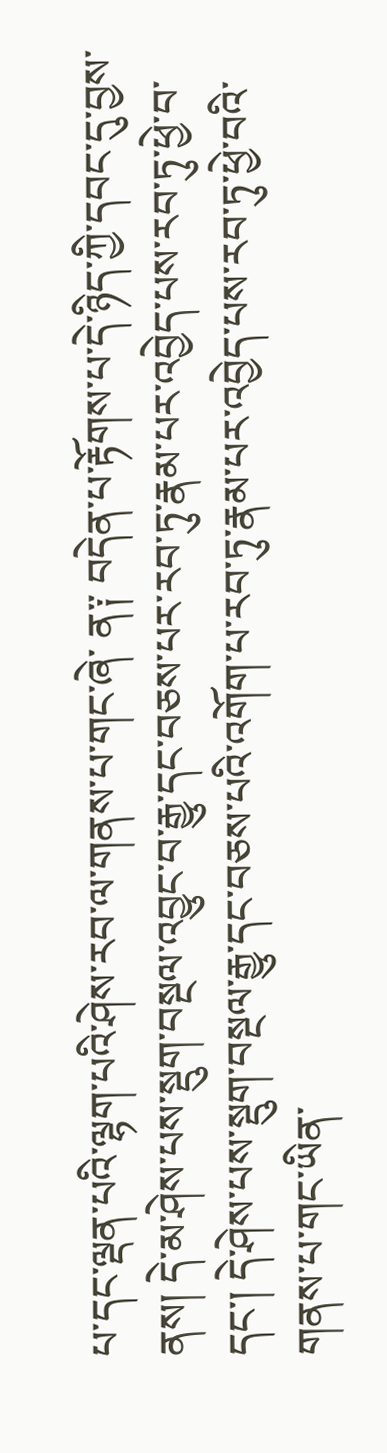པ་དང་ལྡན་པའི་ལྷག་པའི་ཤེས་རབ་ལ་གནས་པ་གང་ཞེ་ ན༑ བདེན་པ་རྟོགས་པ་དེ་ཉིད་ཀྱི་དབང་དུ་བྱས་ནས། དེ་མ་ཤེས་པས་སྡུག་བསྔལ་འབྱུང་བ་རྒྱུ་དང་བཅས་པར་རབ་ཏུ་རྣམ་པར་འབྱེད་པས་རབ་ཏུ་ཕྱེ་བ་དང་། དེ་ཤེས་པས་སྡུག་བསྔལ་རྒྱུ་དང་བཅས་པའི་འགོག་པ་རབ་ཏུ་རྣམ་པར་འབྱེད་པས་རབ་ཏུ་ཕྱེ་བའི་གནས་པ་གང་ཡིན་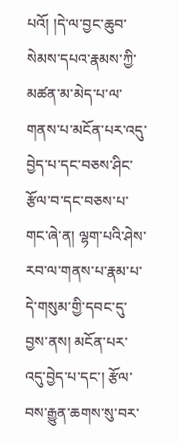པའོ། །དེ་ལ་བྱང་ཆུབ་ སེམས་དཔའ་རྣམས་ཀྱི་མཚན་མ་མེད་པ་ལ་གནས་པ་མངོན་པར་འདུ་བྱེད་པ་དང་བཅས་ཤིང་རྩོལ་བ་དང་བཅས་པ་གང་ཞེ་ན། ལྷག་པའི་ཤེས་རབ་ལ་གནས་པ་རྣམ་པ་དེ་གསུམ་གྱི་དབང་དུ་བྱས་ནས། མངོན་པར་འདུ་བྱེད་པ་དང་། རྩོལ་བས་རྒྱུན་ཆགས་སུ་བར་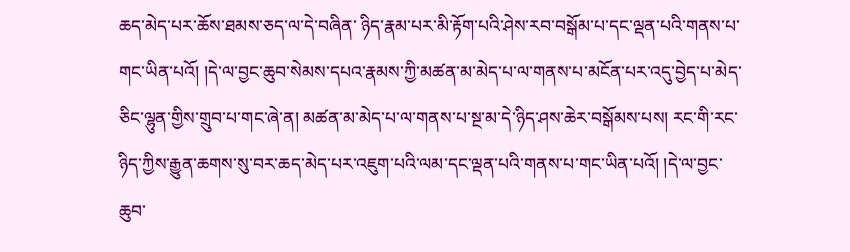ཆད་མེད་པར་ཆོས་ཐམས་ཅད་ལ་དེ་བཞིན་ ཉིད་རྣམ་པར་མི་རྟོག་པའི་ཤེས་རབ་བསྒོམ་པ་དང་ལྡན་པའི་གནས་པ་གང་ཡིན་པའོ། །དེ་ལ་བྱང་ཆུབ་སེམས་དཔའ་རྣམས་ཀྱི་མཚན་མ་མེད་པ་ལ་གནས་པ་མངོན་པར་འདུ་བྱེད་པ་མེད་ཅིང་ལྷུན་གྱིས་གྲུབ་པ་གང་ཞེ་ན། མཚན་མ་མེད་པ་ལ་གནས་པ་སྔ་མ་དེ་ཉིད་ཤས་ཆེར་བསྒོམས་པས། རང་གི་རང་ ཉིད་ཀྱིས་རྒྱུན་ཆགས་སུ་བར་ཆད་མེད་པར་འཇུག་པའི་ལམ་དང་ལྡན་པའི་གནས་པ་གང་ཡིན་པའོ། །དེ་ལ་བྱང་ཆུབ་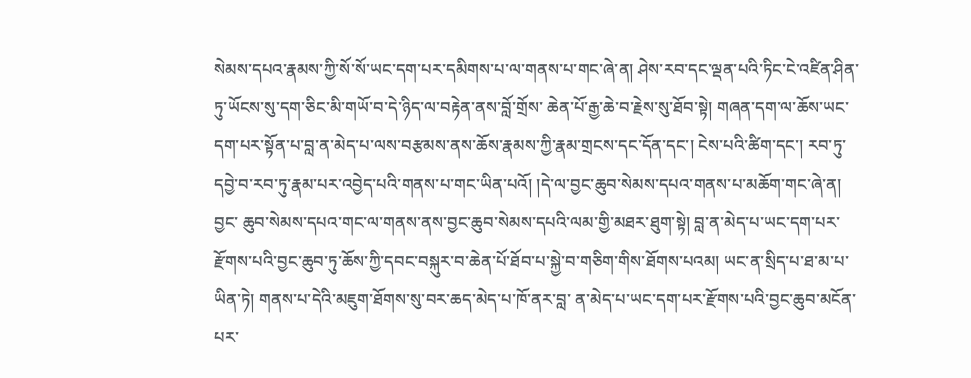སེམས་དཔའ་རྣམས་ཀྱི་སོ་སོ་ཡང་དག་པར་དམིགས་པ་ལ་གནས་པ་གང་ཞེ་ན། ཤེས་རབ་དང་ལྡན་པའི་ཏིང་ངེ་འཛིན་ཤིན་ཏུ་ཡོངས་སུ་དག་ཅིང་མི་གཡོ་བ་དེ་ཉིད་ལ་བརྟེན་ནས་བློ་གྲོས་ ཆེན་པོ་རྒྱ་ཆེ་བ་རྗེས་སུ་ཐོབ་སྟེ། གཞན་དག་ལ་ཆོས་ཡང་དག་པར་སྟོན་པ་བླ་ན་མེད་པ་ལས་བརྩམས་ནས་ཆོས་རྣམས་ཀྱི་རྣམ་གྲངས་དང་དོན་དང་། ངེས་པའི་ཚིག་དང་། རབ་ཏུ་དབྱེ་བ་རབ་ཏུ་རྣམ་པར་འབྱེད་པའི་གནས་པ་གང་ཡིན་པའོ། །དེ་ལ་བྱང་ཆུབ་སེམས་དཔའ་གནས་པ་མཆོག་གང་ཞེ་ན། བྱང་ ཆུབ་སེམས་དཔའ་གང་ལ་གནས་ནས་བྱང་ཆུབ་སེམས་དཔའི་ལམ་གྱི་མཐར་ཐུག་སྟེ། བླ་ན་མེད་པ་ཡང་དག་པར་རྫོགས་པའི་བྱང་ཆུབ་ཏུ་ཆོས་ཀྱི་དབང་བསྐུར་བ་ཆེན་པོ་ཐོབ་པ་སྐྱེ་བ་གཅིག་གིས་ཐོགས་པའམ། ཡང་ན་སྲིད་པ་ཐ་མ་པ་ཡིན་ཏེ། གནས་པ་དེའི་མཇུག་ཐོགས་སུ་བར་ཆད་མེད་པ་ཁོ་ནར་བླ་ ན་མེད་པ་ཡང་དག་པར་རྫོགས་པའི་བྱང་ཆུབ་མངོན་པར་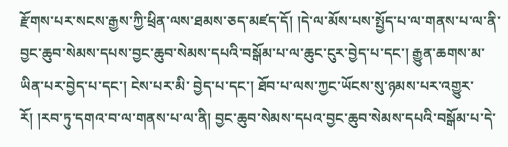རྫོགས་པར་སངས་རྒྱས་ཀྱི་ཕྲིན་ལས་ཐམས་ཅད་མཛད་དོ། །དེ་ལ་མོས་པས་སྤྱོད་པ་ལ་གནས་པ་ལ་ནི་བྱང་ཆུབ་སེམས་དཔས་བྱང་ཆུབ་སེམས་དཔའི་བསྒོམ་པ་ལ་ཆུང་ངུར་བྱེད་པ་དང་། རྒྱུན་ཆགས་མ་ཡིན་པར་བྱེད་པ་དང་། ངེས་པར་མི་ བྱེད་པ་དང་། ཐོབ་པ་ལས་ཀྱང་ཡོངས་སུ་ཉམས་པར་འགྱུར་རོ། །རབ་ཏུ་དགའ་བ་ལ་གནས་པ་ལ་ནི། བྱང་ཆུབ་སེམས་དཔའ་བྱང་ཆུབ་སེམས་དཔའི་བསྒོམ་པ་དེ་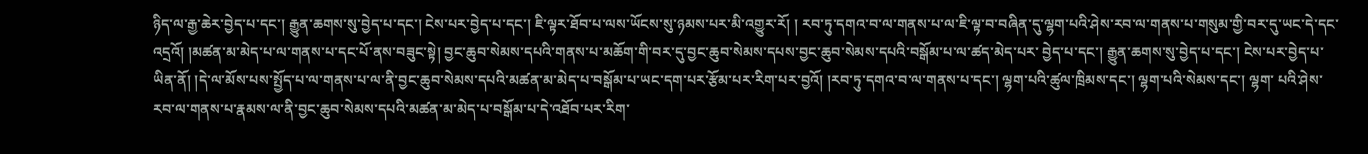ཉིད་ལ་རྒྱ་ཆེར་བྱེད་པ་དང་། རྒྱུན་ཆགས་སུ་བྱེད་པ་དང་། ངེས་པར་བྱེད་པ་དང་། ཇི་ལྟར་ཐོབ་པ་ལས་ཡོངས་སུ་ཉམས་པར་མི་འགྱུར་རོ། ། རབ་ཏུ་དགའ་བ་ལ་གནས་པ་ལ་ཇི་ལྟ་བ་བཞིན་དུ་ལྷག་པའི་ཤེས་རབ་ལ་གནས་པ་གསུམ་གྱི་བར་དུ་ཡང་དེ་དང་འདྲའོ། །མཚན་མ་མེད་པ་ལ་གནས་པ་དང་པོ་ནས་བཟུང་སྟེ། བྱང་ཆུབ་སེམས་དཔའི་གནས་པ་མཆོག་གི་བར་དུ་བྱང་ཆུབ་སེམས་དཔས་བྱང་ཆུབ་སེམས་དཔའི་བསྒོམ་པ་ལ་ཚད་མེད་པར་ བྱེད་པ་དང་། རྒྱུན་ཆགས་སུ་བྱེད་པ་དང་། ངེས་པར་བྱེད་པ་ཡིན་ནོ། །དེ་ལ་མོས་པས་སྤྱོད་པ་ལ་གནས་པ་ལ་ནི་བྱང་ཆུབ་སེམས་དཔའི་མཚན་མ་མེད་པ་བསྒོམ་པ་ཡང་དག་པར་རྩོམ་པར་རིག་པར་བྱའོ། །རབ་ཏུ་དགའ་བ་ལ་གནས་པ་དང་། ལྷག་པའི་ཚུལ་ཁྲིམས་དང་། ལྷག་པའི་སེམས་དང་། ལྷག་ པའི་ཤེས་རབ་ལ་གནས་པ་རྣམས་ལ་ནི་བྱང་ཆུབ་སེམས་དཔའི་མཚན་མ་མེད་པ་བསྒོམ་པ་དེ་འཐོབ་པར་རིག་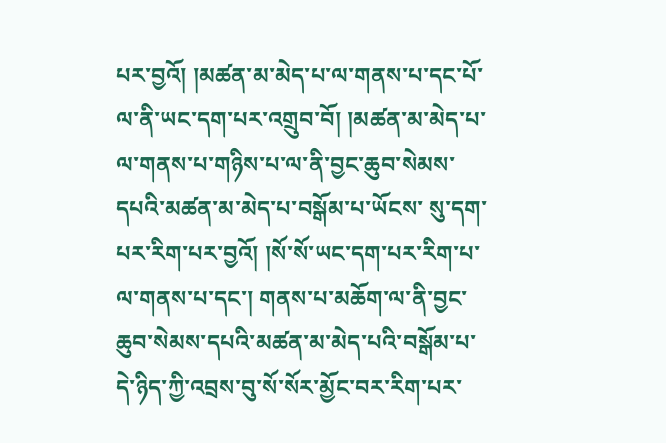པར་བྱའོ། །མཚན་མ་མེད་པ་ལ་གནས་པ་དང་པོ་ལ་ནི་ཡང་དག་པར་འགྲུབ་བོ། །མཚན་མ་མེད་པ་ལ་གནས་པ་གཉིས་པ་ལ་ནི་བྱང་ཆུབ་སེམས་དཔའི་མཚན་མ་མེད་པ་བསྒོམ་པ་ཡོངས་ སུ་དག་པར་རིག་པར་བྱའོ། །སོ་སོ་ཡང་དག་པར་རིག་པ་ལ་གནས་པ་དང་། གནས་པ་མཆོག་ལ་ནི་བྱང་ཆུབ་སེམས་དཔའི་མཚན་མ་མེད་པའི་བསྒོམ་པ་དེ་ཉིད་ཀྱི་འབྲས་བུ་སོ་སོར་མྱོང་བར་རིག་པར་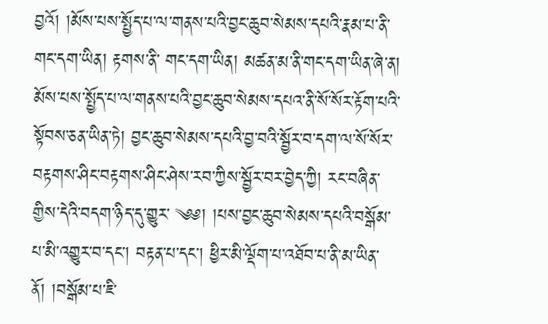བྱའོ། །མོས་པས་སྤྱོད་པ་ལ་གནས་པའི་བྱང་ཆུབ་སེམས་དཔའི་རྣམ་པ་ནི་གང་དག་ཡིན། རྟགས་ནི་ གང་དག་ཡིན། མཚན་མ་ནི་གང་དག་ཡིན་ཞེ་ན། མོས་པས་སྤྱོད་པ་ལ་གནས་པའི་བྱང་ཆུབ་སེམས་དཔའ་ནི་སོ་སོར་རྟོག་པའི་སྟོབས་ཅན་ཡིན་ཏེ། བྱང་ཆུབ་སེམས་དཔའི་བྱ་བའི་སྦྱོར་བ་དག་ལ་སོ་སོར་བརྟགས་ཤིང་བརྟགས་ཤིང་ཤེས་རབ་ཀྱིས་སྦྱོར་བར་བྱེད་ཀྱི། རང་བཞིན་གྱིས་དེའི་བདག་ཉིད་དུ་གྱུར་ ༄༅། །པས་བྱང་ཆུབ་སེམས་དཔའི་བསྒོམ་པ་མི་འགྱུར་བ་དང་། བརྟན་པ་དང་། ཕྱིར་མི་ལྡོག་པ་འཐོབ་པ་ནི་མ་ཡིན་ནོ། །བསྒོམ་པ་ཇི་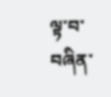ལྟ་བ་བཞིན་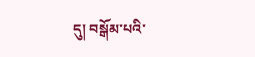དུ། བསྒོམ་པའི་